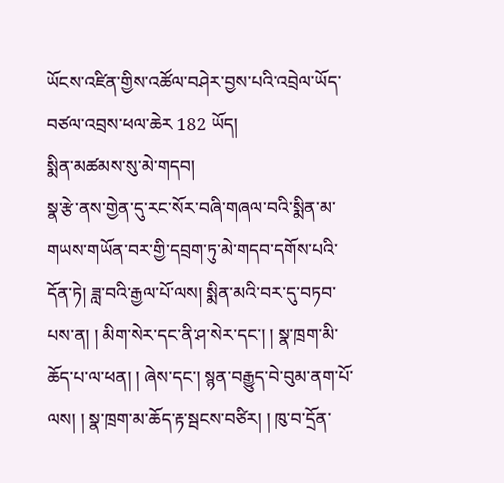ཡོངས་འཛིན་གྱིས་འཚོལ་བཤེར་བྱས་པའི་འབྲེལ་ཡོད་བཙལ་འབྲས་ཕལ་ཆེར 182 ཡོད།
སྨིན་མཚམས་སུ་མེ་གདབ།
སྣ་རྩེ་ནས་གྱེན་དུ་རང་སོར་བཞི་གཞལ་བའི་སྨིན་མ་གཡས་གཡོན་བར་གྱི་དབྲག་ཏུ་མེ་གདབ་དགོས་པའི་དོན་ཏེ། ཟླ་བའི་རྒྱལ་པོ་ལས། སྨིན་མའི་བར་དུ་བཏབ་པས་ན། ། མིག་སེར་དང་ནི་ཤ་སེར་དང་། ། སྣ་ཁྲག་མི་ཆོད་པ་ལ་ཕན། ། ཞེས་དང་། སྙན་བརྒྱུད་བེ་བུམ་ནག་པོ་ལས། ། སྣ་ཁྲག་མ་ཆོད་རྟ་སྦངས་བཙིར། ། ཁུ་བ་དྲོན་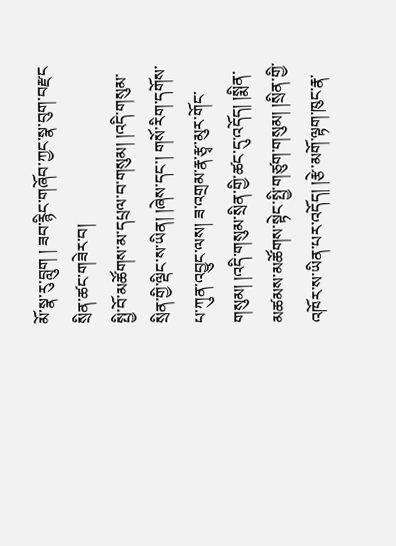མོ་སྣ་རུ་བླུག ། ཟབ་རྙིང་གཞོབ་ཀྱང་སྣ་བུག་བརྫང
སྲིན་ཚང་གཟེར་བ།
སྤྱི་བོ་མཚོགས་མ་དཔྲལ་བ་གསུམ། །འདི་གསུམ་སྲིན་གྱི་ལྡིང་ས་ཡིན། །ཞེས་དང་། གསོ་རིག་དགོས་པ་ཀུན་འབྱུང་ལས། ཟ་འགྲམ་རྣ་རྩྭ་མུར་གོང་གསུམ། །འདི་གསུམ་སྲིན་གྱི་ཚང་དུ་འདོད། །སྨིན་མཚམས་མཚོགས་སྟེང་སྤྱི་གཙུག་གསུམ། །སྲིན་གྱི་འཁོར་ས་ཡིན་པར་འདོད། །རྩེ་མགོ་ལྟག་ཁུང་རྣ་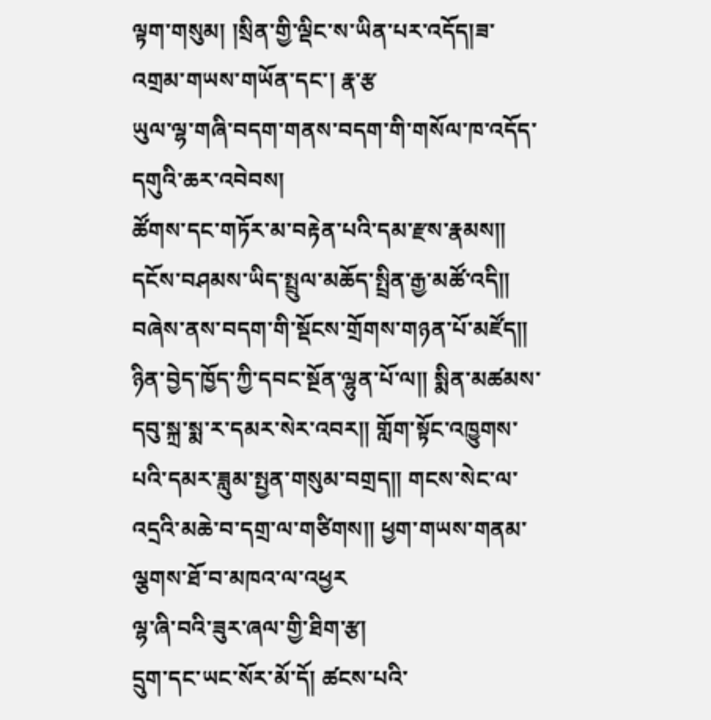ལྟག་གསུམ། །སྲིན་གྱི་ལྡིང་ས་ཡིན་པར་འདོད།ཟ་འགྲམ་གཡས་གཡོན་དང་། རྣ་རྩ
ཡུལ་ལྷ་གཞི་བདག་གནས་བདག་གི་གསོལ་ཁ་འདོད་དགུའི་ཆར་འབེབས།
ཚོགས་དང་གཏོར་མ་བརྟེན་པའི་དམ་རྫས་རྣམས༎ དངོས་བཤམས་ཡིད་སྤྲུལ་མཆོད་སྤྲིན་རྒྱ་མཚོ་འདི༎ བཞེས་ནས་བདག་གི་སྡོངས་གྲོགས་གཉན་པོ་མཛོད༎ ཉིན་བྱེད་ཁྱོད་ཀྱི་དབང་སྔོན་ལྷུན་པོ་ལ༎ སྨིན་མཚམས་དབུ་སྐྲ་སྨ་ར་དམར་སེར་འབར༎ གློག་སྟོང་འཁྱུགས་པའི་དམར་ཟླུམ་སྤྱན་གསུམ་བགྲད༎ གངས་སེང་ལ་འདྲའི་མཆེ་བ་དགྲ་ལ་གཙིགས༎ ཕྱག་གཡས་གནམ་ལྕགས་ཐོ་བ་མཁའ་ལ་འཕྱར
ལྷ་ཞི་བའི་ཟུར་ཞལ་གྱི་ཐིག་རྩ།
དྲུག་དང་ཡང་སོར་མོ་དོ། ཚངས་པའི་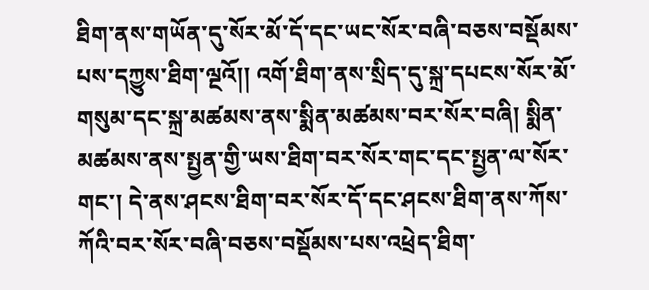ཐིག་ནས་གཡོན་དུ་སོར་མོ་དོ་དང་ཡང་སོར་བཞི་བཅས་བསྡོམས་པས་དཀྱུས་ཐིག་ལྔའོ།། འགོ་ཐིག་ནས་སྲིད་དུ་སྐྲ་དཔངས་སོར་མོ་གསུམ་དང་སྐྲ་མཚམས་ནས་སྨིན་མཚམས་བར་སོར་བཞི། སྨིན་མཚམས་ནས་སྤྱན་གྱི་ཡས་ཐིག་བར་སོར་གང་དང་སྤྱན་ལ་སོར་གང་། དེ་ནས་ཤངས་ཐིག་བར་སོར་དོ་དང་ཤངས་ཐིག་ནས་ཀོས་ཀོའི་བར་སོར་བཞི་བཅས་བསྡོམས་པས་འཕྲེད་ཐིག་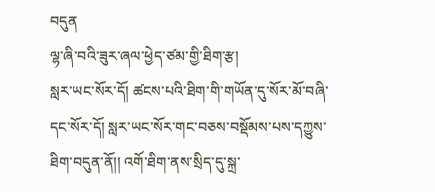བདུན
ལྷ་ཞི་བའི་ཟུར་ཞལ་ཕྱེད་ཙམ་གྱི་ཐིག་རྩ།
སླར་ཡང་སོར་དོ། ཚངས་པའི་ཐིག་གི་གཡོན་དུ་སོར་མོ་བཞི་དང་སོར་དོ། སླར་ཡང་སོར་གང་བཅས་བསྡོམས་པས་དཀྱུས་ཐིག་བདུན་ནོ།། འགོ་ཐིག་ནས་སྲིད་དུ་སྐྲ་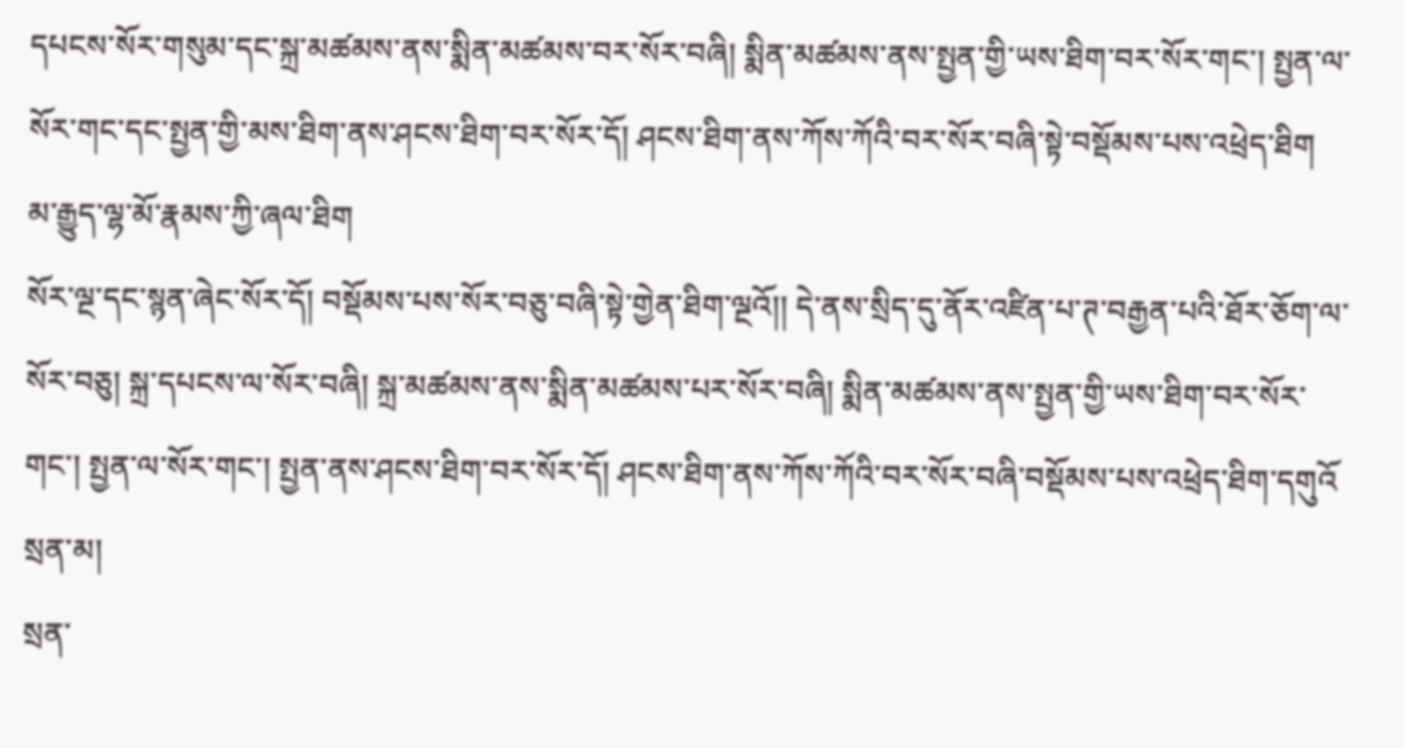དཔངས་སོར་གསུམ་དང་སྐྲ་མཚམས་ནས་སྨིན་མཚམས་བར་སོར་བཞི། སྨིན་མཚམས་ནས་སྤྱན་གྱི་ཡས་ཐིག་བར་སོར་གང་། སྤྱན་ལ་སོར་གང་དང་སྤྱན་གྱི་མས་ཐིག་ནས་ཤངས་ཐིག་བར་སོར་དོ། ཤངས་ཐིག་ནས་ཀོས་ཀོའི་བར་སོར་བཞི་སྟེ་བསྡོམས་པས་འཕྲེད་ཐིག
མ་རྒྱུད་ལྷ་མོ་རྣམས་ཀྱི་ཞལ་ཐིག
སོར་ལྔ་དང་སྙན་ཞེང་སོར་དོ། བསྡོམས་པས་སོར་བཅུ་བཞི་སྟེ་གྱེན་ཐིག་ལྔའོ།། དེ་ནས་སྲིད་དུ་ནོར་འཛིན་པ་ཊ་བརྒྱན་པའི་ཐོར་ཅོག་ལ་སོར་བཅུ། སྐྲ་དཔངས་ལ་སོར་བཞི། སྐྲ་མཚམས་ནས་སྨིན་མཚམས་པར་སོར་བཞི། སྨིན་མཚམས་ནས་སྤྱན་གྱི་ཡས་ཐིག་བར་སོར་གང་། སྤྱན་ལ་སོར་གང་། སྤྱན་ནས་ཤངས་ཐིག་བར་སོར་དོ། ཤངས་ཐིག་ནས་ཀོས་ཀོའི་བར་སོར་བཞི་བསྡོམས་པས་འཕྲེད་ཐིག་དགུའོ
སྲན་མ།
སྲན་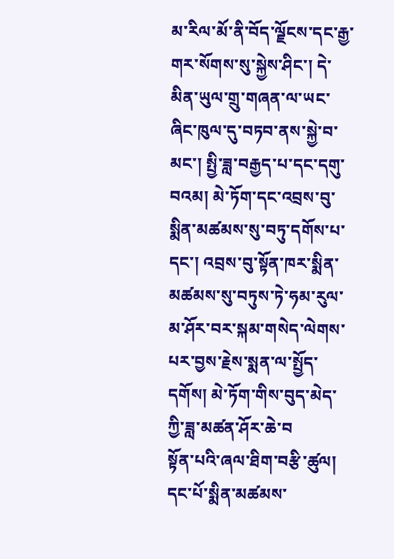མ་རིལ་མོ་ནི་བོད་ལྗོངས་དང་རྒྱ་གར་སོགས་སུ་སྐྱེས་ཤིང་། དེ་མིན་ཡུལ་གྲུ་གཞན་ལ་ཡང་ཞིང་ཁུལ་དུ་བཏབ་ནས་སྐྱེ་བ་མང་། སྤྱི་ཟླ་བརྒྱད་པ་དང་དགུ་བའམ། མེ་ཏོག་དང་འབྲས་བུ་སྨིན་མཚམས་སུ་བཏུ་དགོས་པ་དང་། འབྲས་བུ་སྟོན་ཁར་སྨིན་མཚམས་སུ་བཏུས་ཏེ་ཧམ་རུལ་མ་ཤོར་བར་སྐམ་གསེད་ལེགས་པར་བྱས་རྗེས་སྨན་ལ་སྤྱོད་དགོས། མེ་ཏོག་གིས་བུད་མེད་ཀྱི་ཟླ་མཚན་ཤོར་ཆེ་བ
སྟོན་པའི་ཞལ་ཐིག་བརྩི་ཚུལ།
དང་པོ་སྨིན་མཚམས་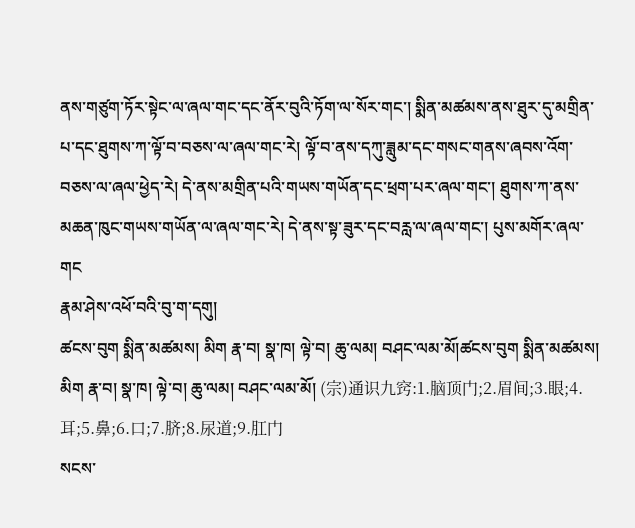ནས་གཙུག་ཏོར་སྟེང་ལ་ཞལ་གང་དང་ནོར་བུའི་ཏོག་ལ་སོར་གང་། སྨིན་མཚམས་ནས་ཐུར་དུ་མགྲིན་པ་དང་ཐུགས་ཀ་ལྟོ་བ་བཅས་ལ་ཞལ་གང་རེ། ལྟོ་བ་ནས་དཀུ་ཟླུམ་དང་གསང་གནས་ཞབས་འོག་བཅས་ལ་ཞལ་ཕྱེད་རེ། དེ་ནས་མགྲིན་པའི་གཡས་གཡོན་དང་ཕྲག་པར་ཞལ་གང་། ཐུགས་ཀ་ནས་མཆན་ཁུང་གཡས་གཡོན་ལ་ཞལ་གང་རེ། དེ་ནས་སྟ་ཟུར་དང་བརླ་ལ་ཞལ་གང་། པུས་མགོར་ཞལ་གང
རྣམ་ཤེས་འཕོ་བའི་བུ་ག་དགུ།
ཚངས་བུག སྨིན་མཚམས། མིག རྣ་བ། སྣ་ཁ། ལྟེ་བ། ཆུ་ལམ། བཤང་ལམ་མོ།ཚངས་བུག སྨིན་མཚམས། མིག རྣ་བ། སྣ་ཁ། ལྟེ་བ། ཆུ་ལམ། བཤང་ལམ་མོ། (宗)通识九窍:1.脑顶门;2.眉间;3.眼;4.耳;5.鼻;6.口;7.脐;8.尿道;9.肛门
སངས་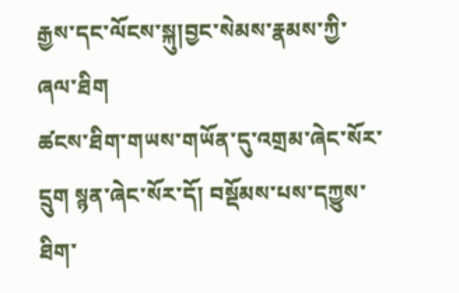རྒྱས་དང་ལོངས་སྐུ།བྱང་སེམས་རྣམས་ཀྱི་ཞལ་ཐིག
ཚངས་ཐིག་གཡས་གཡོན་དུ་འགྲམ་ཞེང་སོར་དྲུག སྙན་ཞེང་སོར་དོ། བསྡོམས་པས་དཀྱུས་ཐིག་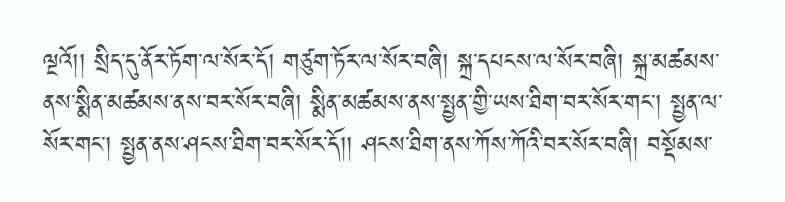ལྔའོ།། སྲིད་དུ་ནོར་ཏོག་ལ་སོར་དོ། གཙུག་ཏོར་ལ་སོར་བཞི། སྐྲ་དཔངས་ལ་སོར་བཞི། སྐྲ་མཚམས་ནས་སྨིན་མཚམས་ནས་བར་སོར་བཞི། སྨིན་མཚམས་ནས་སྤྱན་གྱི་ཡས་ཐིག་བར་སོར་གང་། སྤྱན་ལ་སོར་གང་། སྤྱན་ནས་ཤངས་ཐིག་བར་སོར་དོ།། ཤངས་ཐིག་ནས་ཀོས་ཀོའི་བར་སོར་བཞི། བསྡོམས་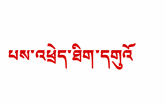པས་འཕྲེད་ཐིག་དགུའོ